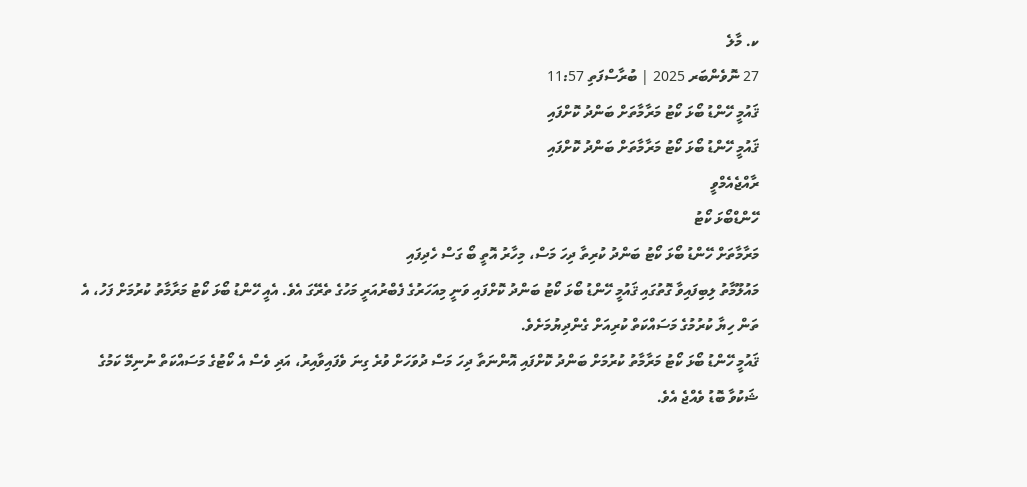ކ. މާލެ
27 ނޮވެންބަރ 2025 | ބުރާސްފަތި 11:57
ޤައުމީ ހޭންޑު ބޯޅަ ކޯޓު މަރާމާތަށް ބަންދު ކޮށްފައި
ޤައުމީ ހޭންޑު ބޯޅަ ކޯޓު މަރާމާތަށް ބަންދު ކޮށްފައި
ރާއްޖެއެމްވީ
ހޭންޑްބޯޅަ ކޯޓު
މަރާމާތަށް ހޭންޑު ބޯޅަ ކޯޓު ބަންދު ކުރިތާ ދިހަ މަސް، މިހާރު އޮތީ ބޯ ގަސް ހެދިފައި
މައުލޫމާތު ލިބިފައިވާ ގޮތުގައި ޤައުމީ ހޭންޑު ބޯޅަ ކޯޓު ބަންދު ކޮށްފައި ވަނީ މިއަހަރުގެ ފެބްރުއަރީ މަހުގެ ތެރޭގަ އެވެ. އެއީ ހޭންޑު ބޯޅަ ކޯޓު މަރާމާތު ކުރުމަށް ފަހު، އެ ތަން ހިޔާ ކުރުމުގެ މަސައްކަތް ކުރިއަށް ގެންދިޔުމަށެވެ.
ޤައުމީ ހޭންޑު ބޯޅަ ކޯޓު މަރާމާތު ކުރުމަށް ބަންދު ކޮށްފައި އޮންނަތާ ދިހަ މަސް ދުވަހަށް ވުރެ ގިނަ ވެފައިވާއިރު، އަދި ވެސް އެ ކޯޓުގެ މަސައްކަތް ނުނިމޭ ކަމުގެ ޝަކުވާ ބޮޑު ވެއްޖެ އެވެ.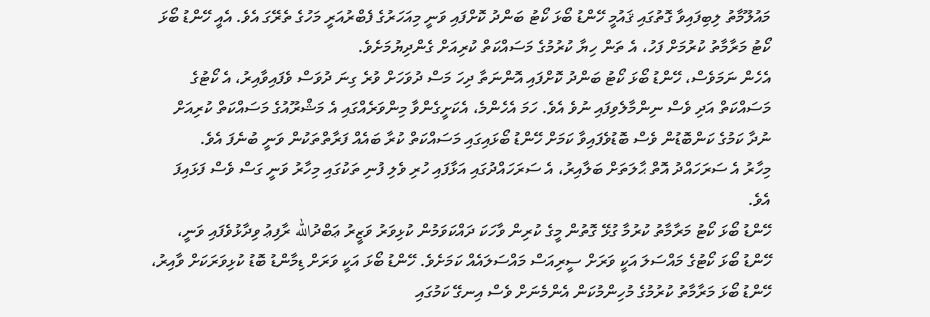މައުލޫމާތު ލިބިފައިވާ ގޮތުގައި ޤައުމީ ހޭންޑު ބޯޅަ ކޯޓު ބަންދު ކޮށްފައި ވަނީ މިއަހަރުގެ ފެބްރުއަރީ މަހުގެ ތެރޭގަ އެވެ. އެއީ ހޭންޑު ބޯޅަ ކޯޓު މަރާމާތު ކުރުމަށް ފަހު، އެ ތަން ހިޔާ ކުރުމުގެ މަސައްކަތް ކުރިއަށް ގެންދިޔުމަށެވެ.
އެހެން ނަމަވެސް، ހޭންޑު ބޯޅަ ކޯޓު ބަންދު ކޮށްފައި އޮންނަތާ ދިހަ މަސް ދުވަހަށް ވުރެ ގިނަ ދުވަސް ވެފައިވާއިރު، އެ ކޯޓުގެ މަސައްކަތް އަދި ވެސް ނިންމާލެވިފައި ނުވެ އެވެ. ހަމަ އެހެންމެ، އެކަށީގެންވާ މިންވަރެއްގައި އެ މަޝްރޫއުގެ މަސައްކަތް ކުރިއަށް ނުދާ ކަމުގެ ކަންބޮޑުން ވެސް ބޮޑުވެފައިވާ ކަމަށް ހޭންޑު ބޯޅައިގައި މަސައްކަތް ކުރާ ބައެއް ފަރާތްތަކުން ވަނީ ބުނެފަ އެވެ.
މިހާރު އެ ސަރަހައްދު އޮތް ޙާލަތަށް ބަލާއިރު، އެ ސަރަހައްދުގައި އަޅާފައި ހުރި ވެލި ފުނި ތަކުގައި މިހާރު ވަނީ ގަސް ވެސް ފަޅައިފަ އެވެ.
ހޭންޑު ބޯޅަ ކޯޓު މަރާމާތު ކުރުމާ ގުޅޭ ގޮތުން މީގެ ކުރިން ވާހަކަ ދައްކަވަމުން ކުޅިވަރު ވަޒީރު ޢަބްދުالله ރާފިޢު ވިދާޅުވެފައި ވަނީ، ހޭންޑު ބޯޅަ ކޯޓުގެ މައްސަލަ އަކީ ވަރަށް ސީރިއަސް މައްސަލައެއް ކަމަށެވެ. ހޭންޑު ބޯޅަ އަކީ ވަރަށް ޑިމާންޑު ބޮޑު ކުޅިވަރަކަށް ވާއިރު، ހޭންޑު ބޯޅަ މަރާމާތު ކުރުމުގެ މުހިންމުކަން އެންމެނަށް ވެސް އިނގޭ ކަމުގައި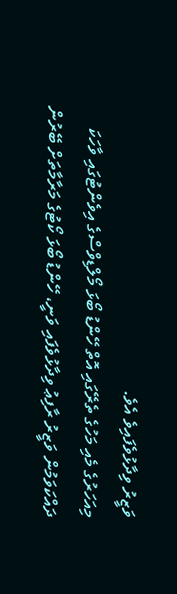ވަޒީރު ވިދާޅުވެފައިވެ އެވެ.
މިއަހަރުގެ މެއި މަހުގެ ތެރޭގައި އޮތް ހޭންޑު ބޯޅަ މޯލްޑިވްސްގެ އިވެންޓުގައި ވާހަކަ ދައްކަވަމުން ވަޒީރު ރާފިޢު ވިދާޅުވެފައި ވަނީ، ހޭންޑު ބޯޅަ ކޯޓުގެ މަރާމާތަށް ބޭރުން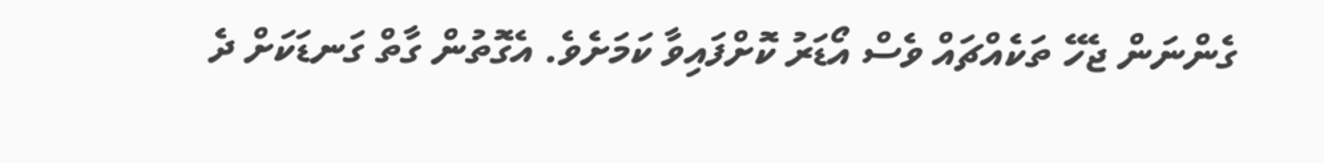ގެންނަން ޖެހޭ ތަކެއްޗައް ވެސް އޯޑަރު ކޮށްފައިވާ ކަމަށެވެ. އެގޮތުން ގާތް ގަނޑަކަށް ދެ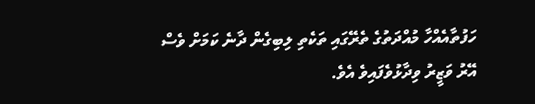ހަފުތާއެއްހާ މުއްދަތުގެ ތެރޭގައި ތަކެތި ލިބިގެން ދާނެ ކަމަށް ވެސް އޭރު ވަޒީރު ވިދާޅުވެފައިވެ އެވެ.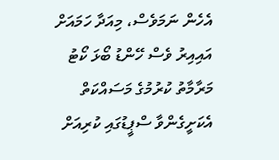އެހެން ނަމަވެސް، މިއަދާ ހަމައަށް އައިއިރު ވެސް ހޭންޑު ބޯޅަ ކޯޓު މަރާމާތު ކުރުމުގެ މަސައްކަތް އެކަށީގެންވާ ސްޕީޑުގައި ކުރިއަށް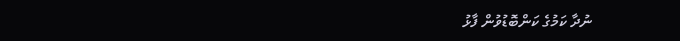ނުދާ ކަމުގެ ކަންބޮޑުވުން ފާޅު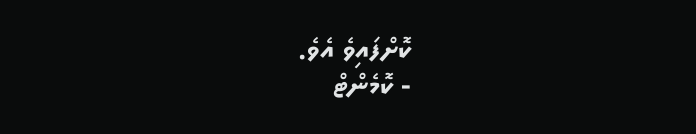ކޮށްފައިވެ އެވެ.
- ކޮމެންޓް